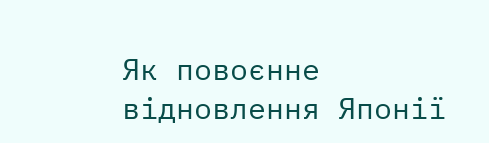Як повоєнне відновлення Японії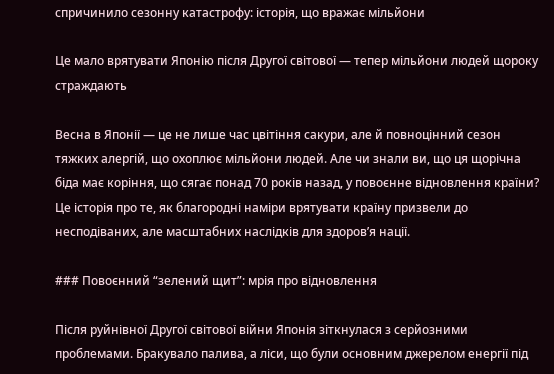спричинило сезонну катастрофу: історія, що вражає мільйони

Це мало врятувати Японію після Другої світової — тепер мільйони людей щороку страждають

Весна в Японії — це не лише час цвітіння сакури, але й повноцінний сезон тяжких алергій, що охоплює мільйони людей. Але чи знали ви, що ця щорічна біда має коріння, що сягає понад 70 років назад, у повоєнне відновлення країни? Це історія про те, як благородні наміри врятувати країну призвели до несподіваних, але масштабних наслідків для здоров’я нації.

### Повоєнний “зелений щит”: мрія про відновлення

Після руйнівної Другої світової війни Японія зіткнулася з серйозними проблемами. Бракувало палива, а ліси, що були основним джерелом енергії під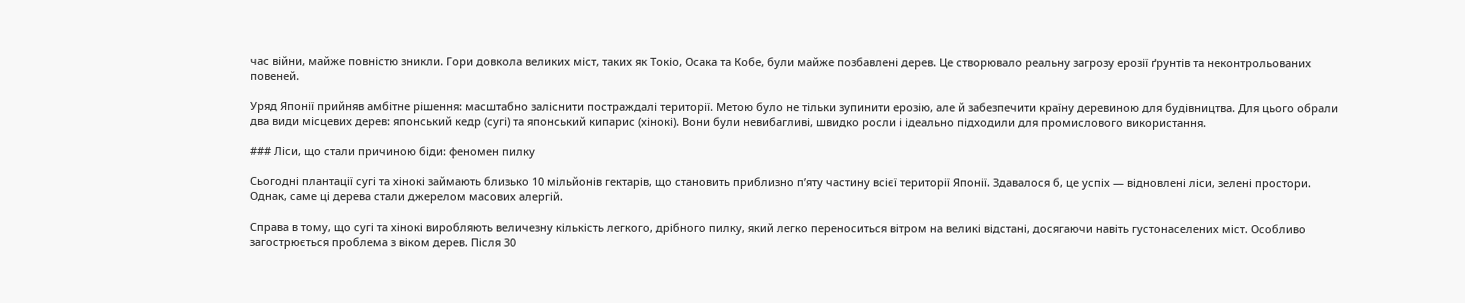час війни, майже повністю зникли. Гори довкола великих міст, таких як Токіо, Осака та Кобе, були майже позбавлені дерев. Це створювало реальну загрозу ерозії ґрунтів та неконтрольованих повеней.

Уряд Японії прийняв амбітне рішення: масштабно заліснити постраждалі території. Метою було не тільки зупинити ерозію, але й забезпечити країну деревиною для будівництва. Для цього обрали два види місцевих дерев: японський кедр (сугі) та японський кипарис (хінокі). Вони були невибагливі, швидко росли і ідеально підходили для промислового використання.

### Ліси, що стали причиною біди: феномен пилку

Сьогодні плантації сугі та хінокі займають близько 10 мільйонів гектарів, що становить приблизно п’яту частину всієї території Японії. Здавалося б, це успіх — відновлені ліси, зелені простори. Однак, саме ці дерева стали джерелом масових алергій.

Справа в тому, що сугі та хінокі виробляють величезну кількість легкого, дрібного пилку, який легко переноситься вітром на великі відстані, досягаючи навіть густонаселених міст. Особливо загострюється проблема з віком дерев. Після 30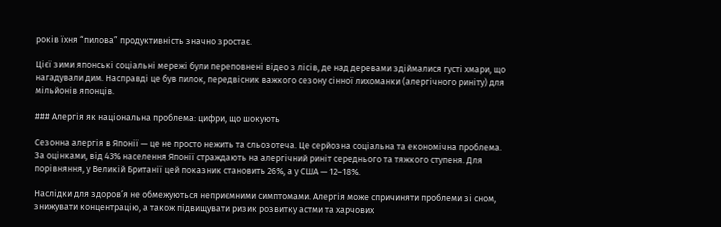років їхня “пилова” продуктивність значно зростає.

Цієї зими японські соціальні мережі були переповнені відео з лісів, де над деревами здіймалися густі хмари, що нагадували дим. Насправді це був пилок, передвісник важкого сезону сінної лихоманки (алергічного риніту) для мільйонів японців.

### Алергія як національна проблема: цифри, що шокують

Сезонна алергія в Японії — це не просто нежить та сльозотеча. Це серйозна соціальна та економічна проблема. За оцінками, від 43% населення Японії страждають на алергічний риніт середнього та тяжкого ступеня. Для порівняння, у Великій Британії цей показник становить 26%, а у США — 12–18%.

Наслідки для здоров’я не обмежуються неприємними симптомами. Алергія може спричиняти проблеми зі сном, знижувати концентрацію, а також підвищувати ризик розвитку астми та харчових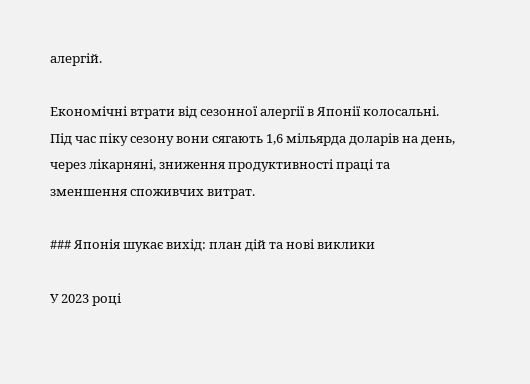алергій.

Економічні втрати від сезонної алергії в Японії колосальні. Під час піку сезону вони сягають 1,6 мільярда доларів на день, через лікарняні, зниження продуктивності праці та зменшення споживчих витрат.

### Японія шукає вихід: план дій та нові виклики

У 2023 році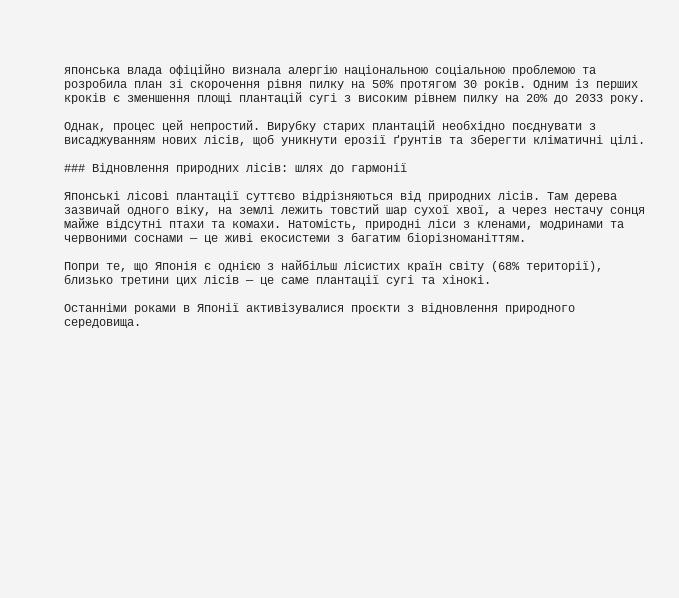японська влада офіційно визнала алергію національною соціальною проблемою та розробила план зі скорочення рівня пилку на 50% протягом 30 років. Одним із перших кроків є зменшення площі плантацій сугі з високим рівнем пилку на 20% до 2033 року.

Однак, процес цей непростий. Вирубку старих плантацій необхідно поєднувати з висаджуванням нових лісів, щоб уникнути ерозії ґрунтів та зберегти кліматичні цілі.

### Відновлення природних лісів: шлях до гармонії

Японські лісові плантації суттєво відрізняються від природних лісів. Там дерева зазвичай одного віку, на землі лежить товстий шар сухої хвої, а через нестачу сонця майже відсутні птахи та комахи. Натомість, природні ліси з кленами, модринами та червоними соснами — це живі екосистеми з багатим біорізноманіттям.

Попри те, що Японія є однією з найбільш лісистих країн світу (68% території), близько третини цих лісів — це саме плантації сугі та хінокі.

Останніми роками в Японії активізувалися проєкти з відновлення природного середовища.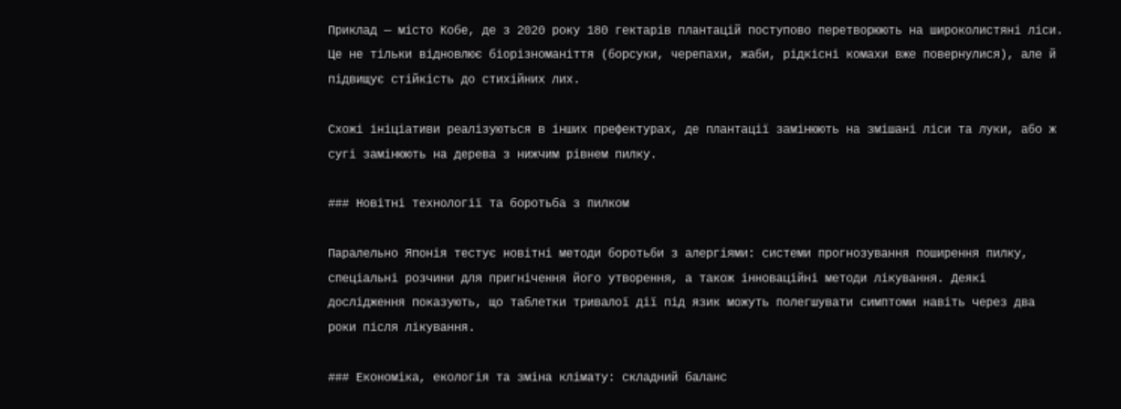Приклад — місто Кобе, де з 2020 року 180 гектарів плантацій поступово перетворюють на широколистяні ліси. Це не тільки відновлює біорізноманіття (борсуки, черепахи, жаби, рідкісні комахи вже повернулися), але й підвищує стійкість до стихійних лих.

Схожі ініціативи реалізуються в інших префектурах, де плантації замінюють на змішані ліси та луки, або ж сугі замінюють на дерева з нижчим рівнем пилку.

### Новітні технології та боротьба з пилком

Паралельно Японія тестує новітні методи боротьби з алергіями: системи прогнозування поширення пилку, спеціальні розчини для пригнічення його утворення, а також інноваційні методи лікування. Деякі дослідження показують, що таблетки тривалої дії під язик можуть полегшувати симптоми навіть через два роки після лікування.

### Економіка, екологія та зміна клімату: складний баланс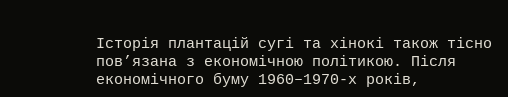Історія плантацій сугі та хінокі також тісно пов’язана з економічною політикою. Після економічного буму 1960–1970-х років,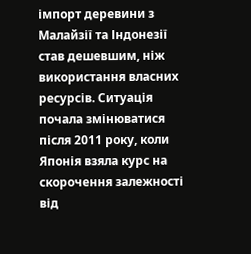імпорт деревини з Малайзії та Індонезії став дешевшим, ніж використання власних ресурсів. Ситуація почала змінюватися після 2011 року, коли Японія взяла курс на скорочення залежності від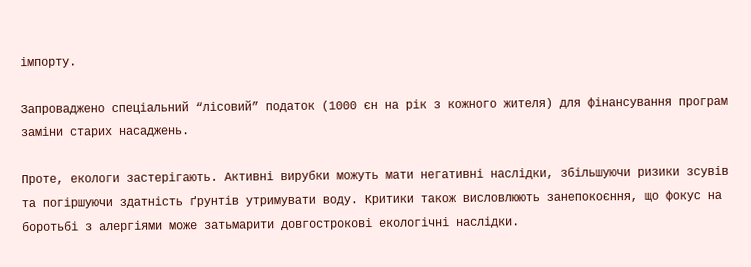імпорту.

Запроваджено спеціальний “лісовий” податок (1000 єн на рік з кожного жителя) для фінансування програм заміни старих насаджень.

Проте, екологи застерігають. Активні вирубки можуть мати негативні наслідки, збільшуючи ризики зсувів та погіршуючи здатність ґрунтів утримувати воду. Критики також висловлюють занепокоєння, що фокус на боротьбі з алергіями може затьмарити довгострокові екологічні наслідки.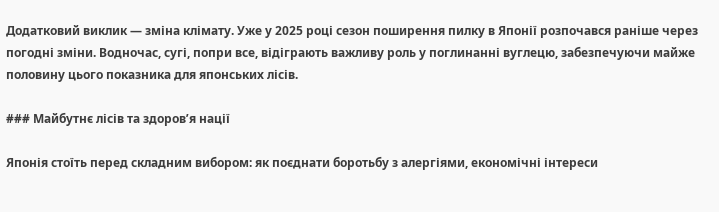Додатковий виклик — зміна клімату. Уже у 2025 році сезон поширення пилку в Японії розпочався раніше через погодні зміни. Водночас, сугі, попри все, відіграють важливу роль у поглинанні вуглецю, забезпечуючи майже половину цього показника для японських лісів.

### Майбутнє лісів та здоров’я нації

Японія стоїть перед складним вибором: як поєднати боротьбу з алергіями, економічні інтереси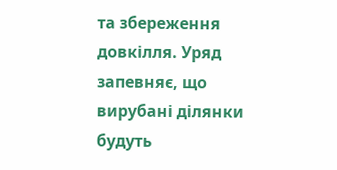та збереження довкілля. Уряд запевняє, що вирубані ділянки будуть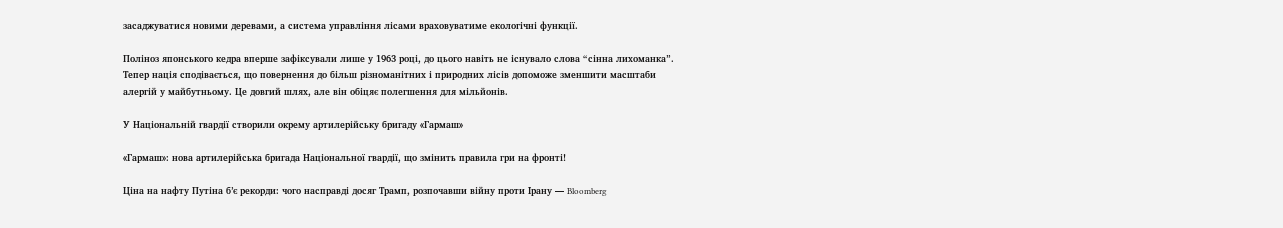засаджуватися новими деревами, а система управління лісами враховуватиме екологічні функції.

Поліноз японського кедра вперше зафіксували лише у 1963 році, до цього навіть не існувало слова “сінна лихоманка”. Тепер нація сподівається, що повернення до більш різноманітних і природних лісів допоможе зменшити масштаби алергій у майбутньому. Це довгий шлях, але він обіцяє полегшення для мільйонів.

У Національній гвардії створили окрему артилерійську бригаду «Гармаш»

«Гармаш»: нова артилерійська бригада Національної гвардії, що змінить правила гри на фронті!

Ціна на нафту Путіна б’є рекорди: чого насправді досяг Трамп, розпочавши війну проти Ірану — Bloomberg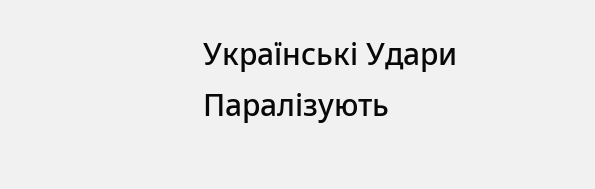Українські Удари Паралізують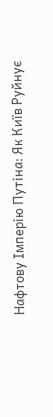Нафтову Імперію Путіна: Як Київ Руйнує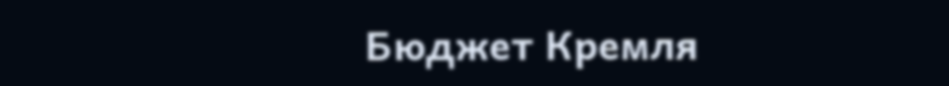Бюджет Кремля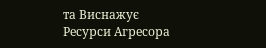та Виснажує Ресурси Агресора